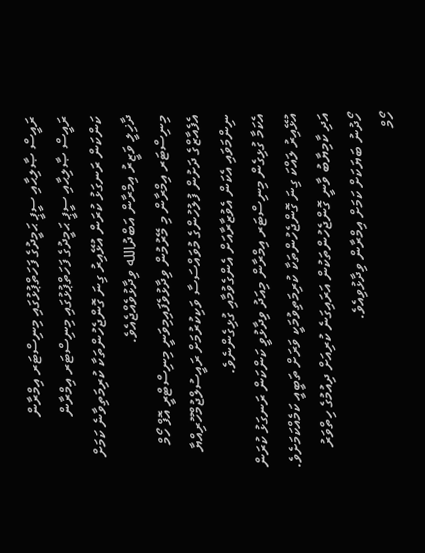ރައީސް ޞާލިޙާއި ސީޕީ ޙަމީދުގެ ފަހަތްޕުޅުގައި މިނިސްޓަރ އިމްރާން
ރައީސް ޞާލިޙާއި ސީޕީ ޙަމީދުގެ ފަހަތްޕުޅުގައި މިނިސްޓަރ އިމްރާން
ކަންކަން ރަނގަޅު ކުރަން އުޅޭއިރު ގިނަ ގޮންޖެހުންތަކާ ކުރިމަތިވާނެ ކަމަށް ދާޚިލީ ވަޒީރު އިމްރާން އަބްދުالله ވިދާޅުވެއްޖެއެވެ.
މިނިސްޓަރ އިމްރާން މި މޭރުމުން ވިދާޅުވެފައިމިވަނީ މިނިސްޓްރީ އޮފް ހޯމް އެފެއާޒްގެ ދަށުން ފުލުހުންގެ މުވައްސަސާ ވަކިކުރުމަށް ރައީސުލްޖުމްހޫރިއްޔާ ނިންމަވައި އެކަން އެވުޒާރާއަށް އެންގެވުމާއި ގުޅިގެންނެވެ.
އެކަމާ ގުޅިގެން މިނިސްޓަރ އިމްރާން މިއަދު ވިދާޅުވީ ކަންކަން ރަނގަޅު ކުރަން އުޅޭއިރު ލައްކަ ގިނަ ގޮންޖެހުންތަކާ ކުރިމަތިވުމަކީ ވަރަށް ތަބީއީ ކަމެއްކަމަށެވެ. އަދި ކާމިޔާބު ވާނީ ގޮންޖެހުންތަކުން އަރައިގަނެ ކުރިއަށް ދިއުމުގެ ހިތްވަރު ހޯދުނު ބަޔަކަށް ކަމަށް އިމްރާން ވިދާޅުވިއެވެ.
ހޯމް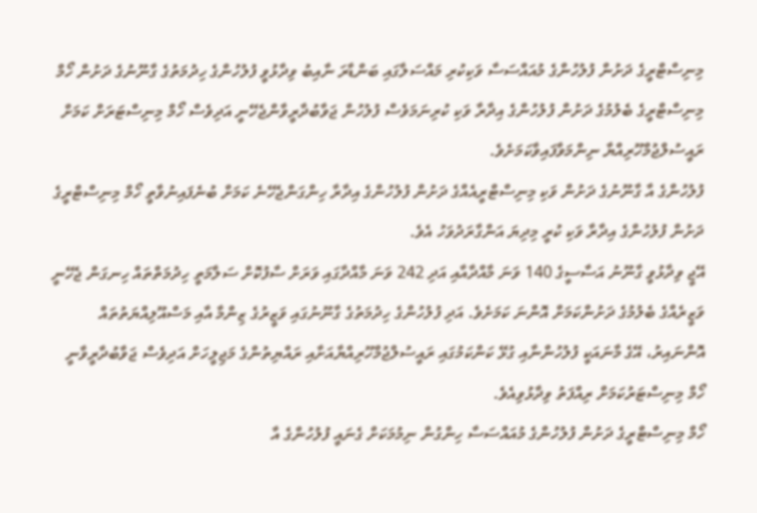މިނިސްޓްރީގެ ދަށުން ފުލުހުންގެ މުއައްސަސާ ވަކިކުރި މައްސަލާގައި ބަންޑާރަ ނާއިބު ވިދާޅުވީ ފުލުހުންގެ ހިދުމަތުގެ ގާނޫނުގެ ދަށުން ހޯމް މިނިސްޓްރީގެ ބެލުމުގެ ދަށުން ފުލުހުންގެ އިދާރާ ވަކި ކުރިނަމަވެސް ފުލުހުން ޖަވާބުދާރީވާންޖެހޭނީ އަދިވެސް ހޯމް މިނިސްޓަރަށް ކަމަށް ރައީސުލްޖުމްހޫރިއްޔާ ނިންމަވާފައިވާކަމަށެވެ.
ފުލުހުންގެ އާ ގާނޫނުގެ ދަށުން ވަކި މިނިސްޓްރީއެއްގެ ދަށުން ފުލުހުންގެ އިދާރާ ހިންގަންޖެހޭނެ ކަމަށް ބުނެފައިނުވާތީ ހޯމް މިނިސްޓްރީގެ ދަށުން ފުލުހުންގެ އިދާރާ ވަކި ކުރީ މިދިޔަ އަންގާރަދުވަހު އެވެ.
އޭޖީ ވިދާޅުވީ ގާނޫނު އަސާސީގެ 140 ވަނަ މާއްދާއާއި އަދި 242 ވަނަ މާއްދާގައި ވަރަށް ސާފުކޮށް ސަލާމަތީ ހިދުމަތްތައް ހިނގަން ޖެހޭނީ ވަޒީރެއްގެ ބެލުމުގެ ދަށުންކަމަށް އޮންނަ ކަމަށެވެ. އަދި ފުލުހުންގެ ހިދުމަތުގެ ގާނޫނުގައި ވަޒީރުގެ ޒިންމާ އާއި މަސްއޫލިއްޔަތުތައް އޮންނައިރު، އޭގެ މާނައަކީ ފުލުހުންނާއި ގުޅޭ ކަންކަމުގައި ރައީސުލްޖުމްހޫރިއްޔާއަށާއި ރައްޔިތުންގެ މަޖިލީހަށް އަދިވެސް ޖަވާބުދާރީވާނީ ހޯމް މިނިސްޓަރުކަމަށް ރިއްފަތު ވިދާޅުވިއެވެ.
ހޯމް މިނިސްޓްރީގެ ދަށުން ފުލުހުންގެ މުއައްސަސާ ހިންގުން ނިމުމަކަށް ގެނައީ ފުލުހުންގެ އާ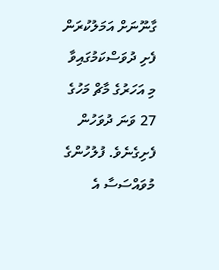ގާނޫނަށް އަމަލުކުރަން ފެށި ދުވަސްކަމުގައިވާ މި އަހަރުގެ މާޗް މަހުގެ 27 ވަނަ ދުވަހުން ފެށިގެނެވެ. ފުލުހުންގެ މުވައްސަސާ އެ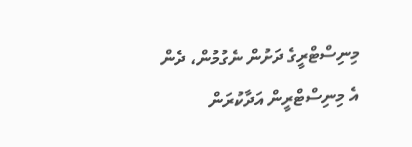މިނިސްޓްރީގެ ދަށުން ނެގުމުން، ދެން އެ މިނިސްޓްރީން އަދާކުރަން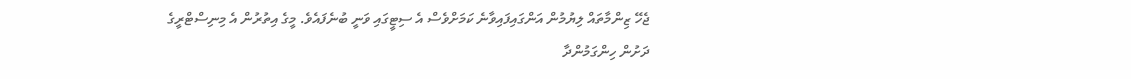ޖެހޭ ޒިންމާތައް ލިޔުމުން އަންގައިފައިވާނެ ކަމަށްވެސް އެ ސިޓީގައި ވަނީ ބުނެފައެވެ. މީގެ އިތުރުން އެ މިނިސްޓްރީގެ ދަށުން ހިންގަމުންދާ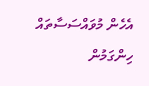އެހެން މުވައްސަސާތައް ހިންގަމުން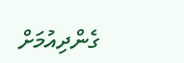ގެންދިއުމަށް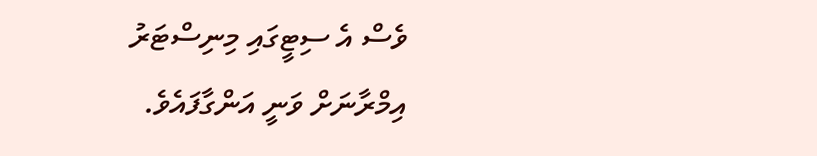ވެސް އެ ސިޓީގައި މިނިސްޓަރު އިމްރާނަށް ވަނީ އަންގާފައެވެ.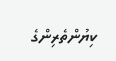ކިޔުންތެރިންގެ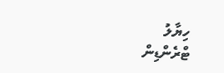ހިޔާލު
ޓްރެންޑިން